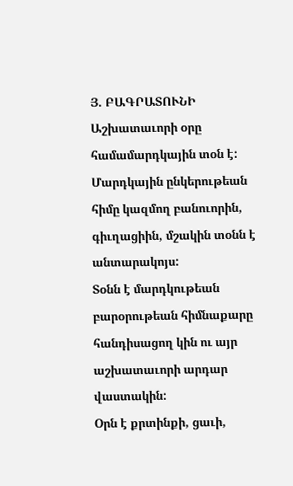Յ. ԲԱԳՐԱՏՈՒՆԻ
Աշխատաւորի օրը համամարդկային տօն է:
Մարդկային ընկերութեան հիմը կազմող բանուորին, գիւղացիին, մշակին տօնն է անտարակոյս:
Տօնն է մարդկութեան բարօրութեան հիմնաքարը հանդիսացող կին ու այր աշխատաւորի արդար վաստակին:
Օրն է քրտինքի, ցաւի,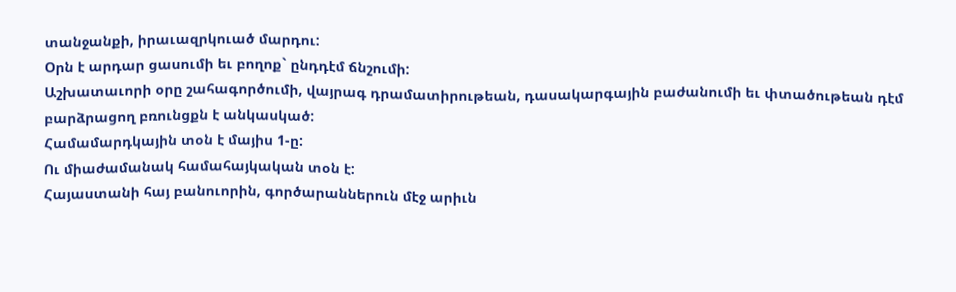տանջանքի, իրաւազրկուած մարդու:
Օրն է արդար ցասումի եւ բողոք` ընդդէմ ճնշումի:
Աշխատաւորի օրը շահագործումի, վայրագ դրամատիրութեան, դասակարգային բաժանումի եւ փտածութեան դէմ բարձրացող բռունցքն է անկասկած:
Համամարդկային տօն է մայիս 1-ը:
Ու միաժամանակ համահայկական տօն է:
Հայաստանի հայ բանուորին, գործարաններուն մէջ արիւն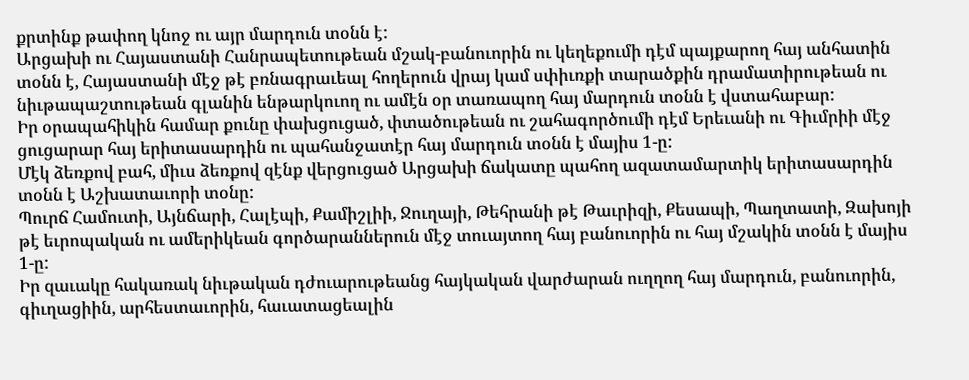քրտինք թափող կնոջ ու այր մարդուն տօնն է:
Արցախի ու Հայաստանի Հանրապետութեան մշակ-բանուորին ու կեղեքումի դէմ պայքարող հայ անհատին տօնն է, Հայաստանի մէջ թէ բռնագրաւեալ հողերուն վրայ կամ սփիւռքի տարածքին դրամատիրութեան ու նիւթապաշտութեան գլանին ենթարկուող ու ամէն օր տառապող հայ մարդուն տօնն է վստահաբար:
Իր օրապահիկին համար քունը փախցուցած, փտածութեան ու շահագործումի դէմ Երեւանի ու Գիւմրիի մէջ ցուցարար հայ երիտասարդին ու պահանջատէր հայ մարդուն տօնն է մայիս 1-ը:
Մէկ ձեռքով բահ, միւս ձեռքով զէնք վերցուցած Արցախի ճակատը պահող ազատամարտիկ երիտասարդին տօնն է Աշխատաւորի տօնը:
Պուրճ Համուտի, Այնճարի, Հալէպի, Քամիշլիի, Ջուղայի, Թեհրանի թէ Թաւրիզի, Քեսապի, Պաղտատի, Զախոյի թէ եւրոպական ու ամերիկեան գործարաններուն մէջ տուայտող հայ բանուորին ու հայ մշակին տօնն է մայիս 1-ը:
Իր զաւակը հակառակ նիւթական դժուարութեանց հայկական վարժարան ուղղող հայ մարդուն, բանուորին, գիւղացիին, արհեստաւորին, հաւատացեալին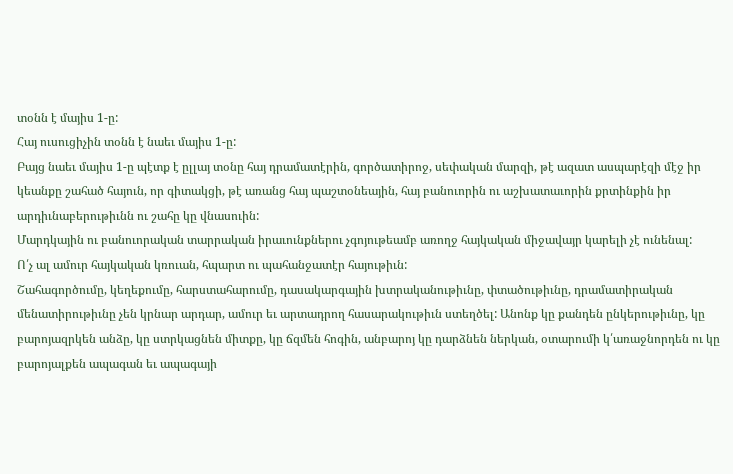տօնն է մայիս 1-ը:
Հայ ուսուցիչին տօնն է նաեւ մայիս 1-ը:
Բայց նաեւ մայիս 1-ը պէտք է ըլլայ տօնը հայ դրամատէրին, գործատիրոջ, սեփական մարզի, թէ ազատ ասպարէզի մէջ իր կեանքը շահած հայուն, որ գիտակցի, թէ առանց հայ պաշտօնեային, հայ բանուորին ու աշխատաւորին քրտինքին իր արդիւնաբերութիւնն ու շահը կը վնասուին:
Մարդկային ու բանուորական տարրական իրաւունքներու չգոյութեամբ առողջ հայկական միջավայր կարելի չէ ունենալ:
Ո՛չ ալ ամուր հայկական կռուան, հպարտ ու պահանջատէր հայութիւն:
Շահագործումը, կեղեքումը, հարստահարումը, դասակարգային խտրականութիւնը, փտածութիւնը, դրամատիրական մենատիրութիւնը չեն կրնար արդար, ամուր եւ արտադրող հասարակութիւն ստեղծել: Անոնք կը քանդեն ընկերութիւնը, կը բարոյազրկեն անձը, կը ստրկացնեն միտքը, կը ճզմեն հոգին, անբարոյ կը դարձնեն ներկան, օտարումի կ՛առաջնորդեն ու կը բարոյալքեն ապագան եւ ապագայի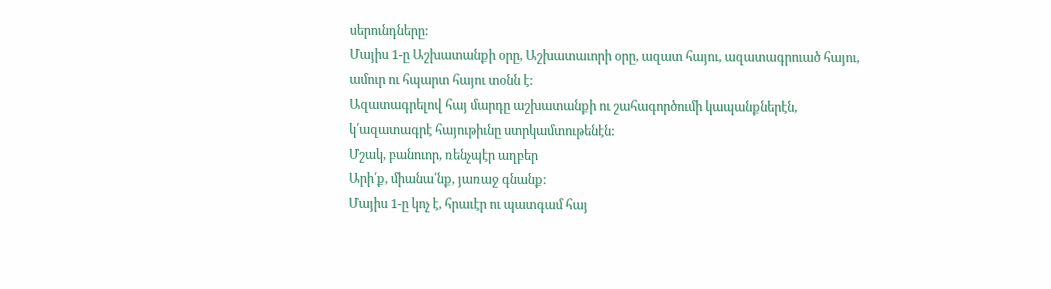սերունդները:
Մայիս 1-ը Աշխատանքի օրը, Աշխատաւորի օրը, ազատ հայու, ազատագրուած հայու, ամուր ու հպարտ հայու տօնն է:
Ազատագրելով հայ մարդը աշխատանքի ու շահագործումի կապանքներէն, կ՛ազատագրէ հայութիւնը ստրկամտութենէն:
Մշակ, բանուոր, ռենչպէր աղբեր
Արի՛ք, միանա՛նք, յառաջ գնանք:
Մայիս 1-ը կոչ է, հրաւէր ու պատգամ հայ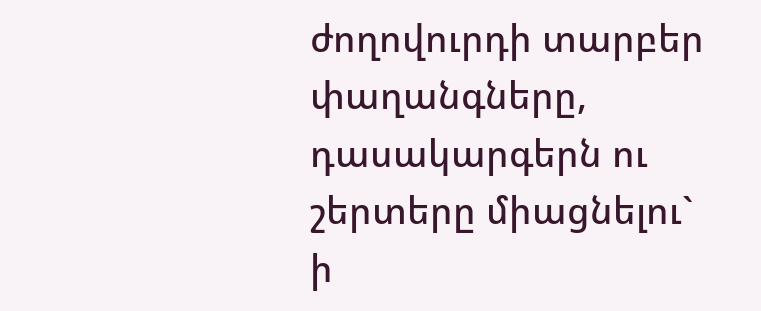ժողովուրդի տարբեր փաղանգները, դասակարգերն ու շերտերը միացնելու` ի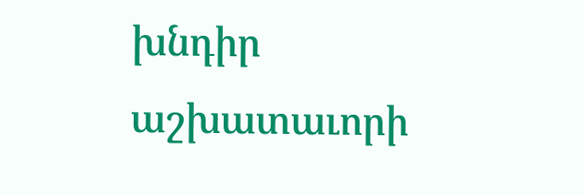խնդիր աշխատաւորի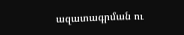ազատագրման ու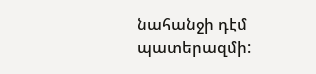նահանջի դէմ պատերազմի: